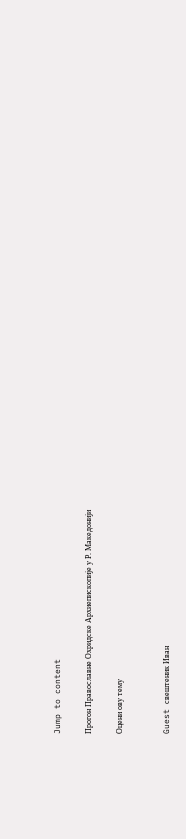Jump to content

Прогон Православне Охридске Архиепископије у Р. Македонији

Оцени ову тему


Guest свештеник Иван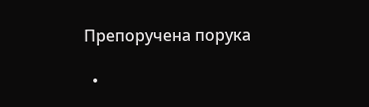Препоручена порука

  •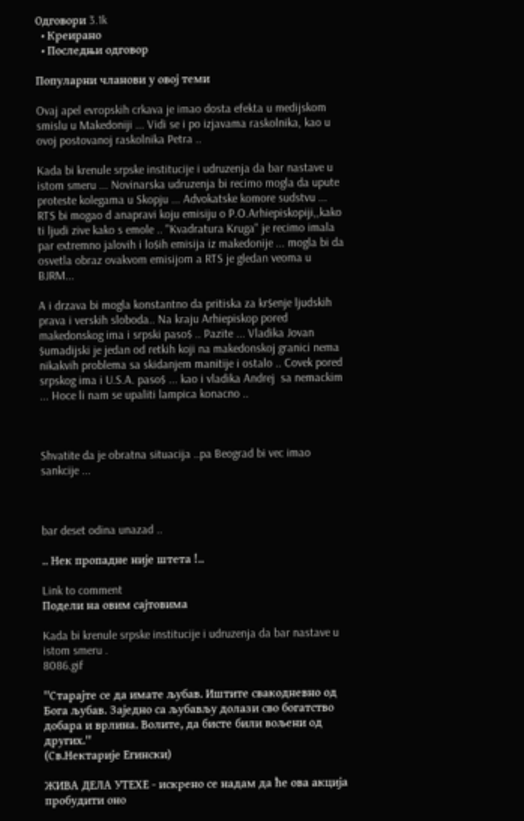Одговори 3.1k
  • Креирано
  • Последњи одговор

Популарни чланови у овој теми

Ovaj apel evropskih crkava je imao dosta efekta u medijskom smislu u Makedoniji ... Vidi se i po izjavama raskolnika, kao u ovoj postovanoj raskolnika Petra ..

Kada bi krenule srpske institucije i udruzenja da bar nastave u istom smeru ... Novinarska udruzenja bi recimo mogla da upute proteste kolegama u Skopju ... Advokatske komore sudstvu ... RTS bi mogao d anapravi koju emisiju o P.O.Arhiepiskopiji,,kako ti ljudi zive kako s emole .. "Kvadratura Kruga" je recimo imala par extremno jalovih i lo$ih emisija iz makedonije ... mogla bi da osvetla obraz ovakvom emisijom a RTS je gledan veoma u BJRM...

A i drzava bi mogla konstantno da pritiska za kr$enje ljudskih prava i verskih sloboda.. Na kraju Arhiepiskop pored makedonskog ima i srpski paso$ .. Pazite ... Vladika Jovan $umadijski je jedan od retkih koji na makedonskoj granici nema nikakvih problema sa skidanjem manitije i ostalo .. Covek pored srpskog ima i U.S.A. paso$ ... kao i vladika Andrej  sa nemackim ... Hoce li nam se upaliti lampica konacno ..



Shvatite da je obratna situacija ..pa Beograd bi vec imao sankcije ...



bar deset odina unazad ..

.. Нек пропадне није штета !..

Link to comment
Подели на овим сајтовима

Kada bi krenule srpske institucije i udruzenja da bar nastave u istom smeru .
8086.gif

''Старајте се да имате љубав. Иштите свакодневно од Бога љубав. Заједно са љубављу долази сво богатство добара и врлина. Волите, да бисте били вољени од других.''
(Св.Нектарије Егински)

ЖИВА ДЕЛА УТЕХЕ - искрено се надам да ће ова акција пробудити оно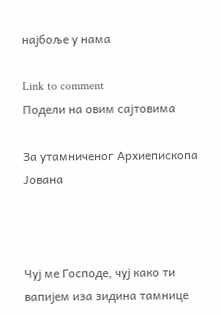најбоље у нама

Link to comment
Подели на овим сајтовима

За утамниченог Архиепископа Јована



Чуј ме Господе, чуј како ти вапијем иза зидина тамнице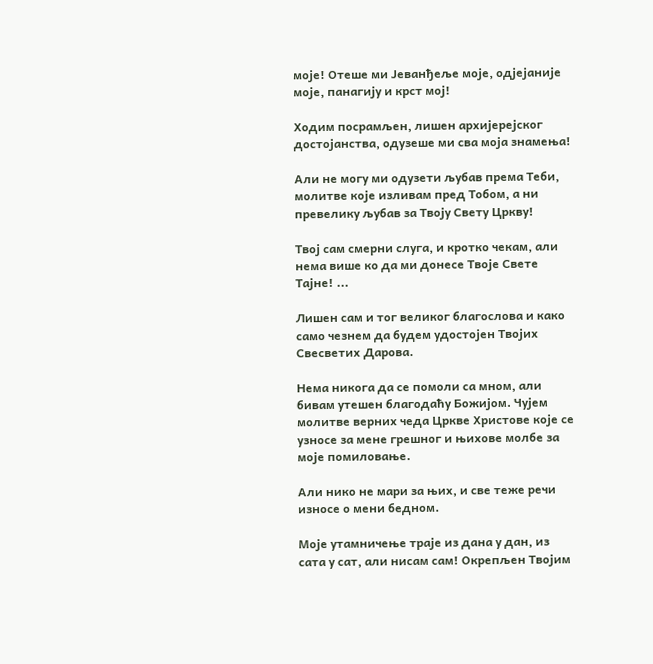моје! Отеше ми Јеванђеље моје, одјејаније моје, панагију и крст мој!

Ходим посрамљен, лишен архијерејског достојанства, одузеше ми сва моја знамења!

Али не могу ми одузети љубав према Теби, молитве које изливам пред Тобом, а ни превелику љубав за Твоју Свету Цркву!

Твој сам смерни слуга, и кротко чекам, али нема више ко да ми донесе Твоје Свете Тајне! ...

Лишен сам и тог великог благослова и како само чезнем да будем удостојен Твојих Свесветих Дарова.

Нема никога да се помоли са мном, али бивам утешен благодаћу Божијом. Чујем молитве верних чеда Цркве Христове које се узносе за мене грешног и њихове молбе за моје помиловање.

Али нико не мари за њих, и све теже речи износе о мени бедном.

Моје утамничење траје из дана у дан, из сата у сат, али нисам сам! Окрепљен Твојим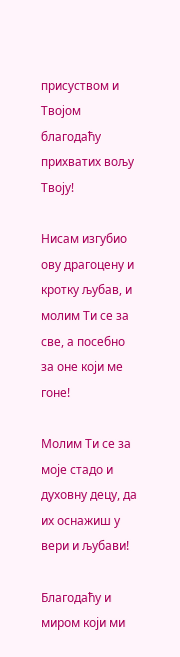присуством и Твојом благодаћу прихватих вољу Твоју!

Нисам изгубио ову драгоцену и кротку љубав, и молим Ти се за све, а посебно за оне који ме гоне!

Молим Ти се за моје стадо и духовну децу, да их оснажиш у вери и љубави!

Благодаћу и миром који ми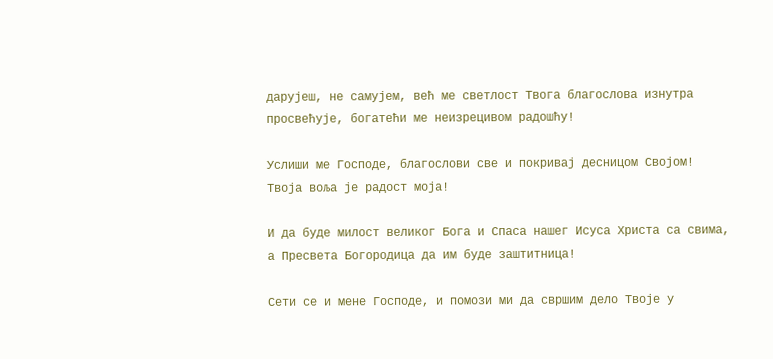дарујеш, не самујем, већ ме светлoст Твога благослова изнутра просвећује, богатећи ме неизрецивом радошћу!

Услиши ме Господе, благослови све и покривај десницом Својом! Твоја воља је радост моја!

И да буде милост великог Бога и Спаса нашег Исуса Христа са свима, а Пресвета Богородица да им буде заштитница!

Сети се и мене Господе, и помози ми да свршим дело Твоје у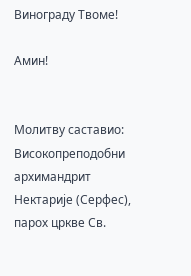Винограду Твоме!

Амин!


Молитву саставио: Високопреподобни архимандрит Нектарије (Серфес), парох цркве Св.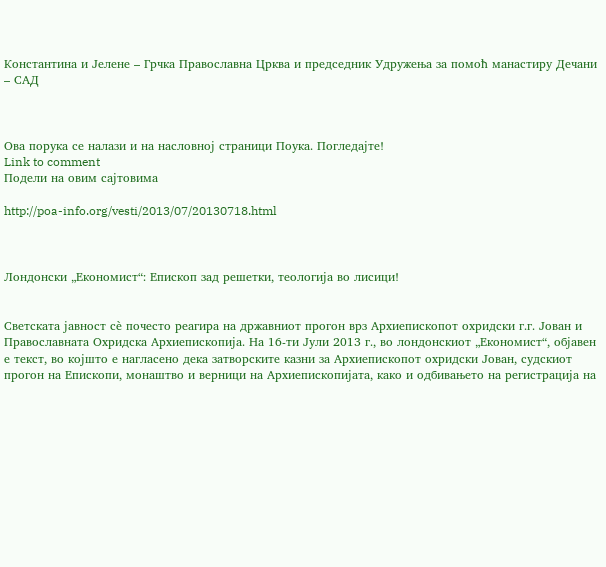Константина и Јелене – Грчка Православна Црква и председник Удружења за помоћ манастиру Дечани – САД



Ова порука се налази и на насловној страници Поука. Погледајте!
Link to comment
Подели на овим сајтовима

http://poa-info.org/vesti/2013/07/20130718.html



Лондонски „Економист“: Епископ зад решетки, теологија во лисици!


Светската јавност сѐ почесто реагира на државниот прогон врз Архиепископот охридски г.г. Јован и Православната Охридска Архиепископија. На 16-ти Јули 2013 г., во лондонскиот „Економист“, објавен е текст, во којшто е нагласено дека затворските казни за Архиепископот охридски Јован, судскиот прогон на Епископи, монаштво и верници на Архиепископијата, како и одбивањето на регистрација на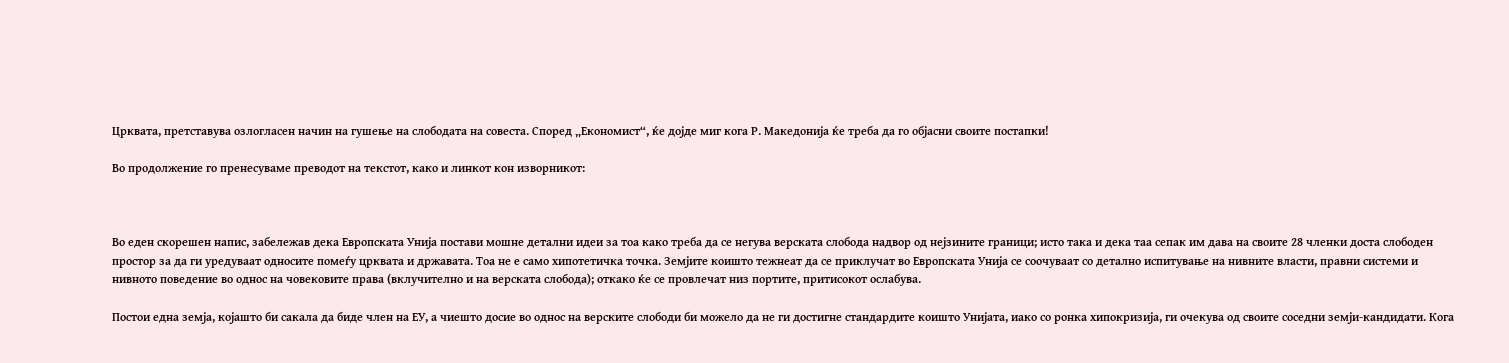Црквата, претставува озлогласен начин на гушење на слободата на совеста. Според „Економист“, ќе дојде миг кога Р. Македонија ќе треба да го објасни своите постапки!

Во продолжение го пренесуваме преводот на текстот, како и линкот кон изворникот:



Во еден скорешен напис, забележав дека Европската Унија постави мошне детални идеи за тоа како треба да се негува верската слобода надвор од нејзините граници; исто така и дека таа сепак им дава на своите 28 членки доста слободен простор за да ги уредуваат односите помеѓу црквата и државата. Тоа не е само хипотетичка точка. Земјите коишто тежнеат да се приклучат во Европската Унија се соочуваат со детално испитување на нивните власти, правни системи и нивното поведение во однос на човековите права (вклучително и на верската слобода); откако ќе се провлечат низ портите, притисокот ослабува.

Постои една земја, којашто би сакала да биде член на ЕУ, а чиешто досие во однос на верските слободи би можело да не ги достигне стандардите коишто Унијата, иако со ронка хипокризија, ги очекува од своите соседни земји-кандидати. Кога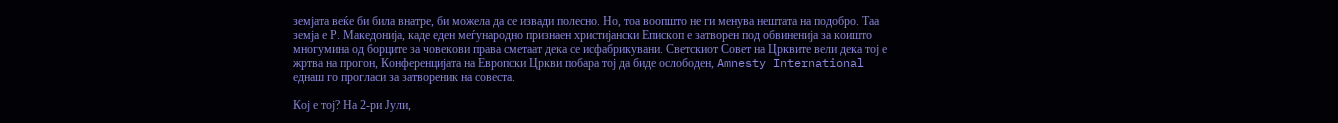земјата веќе би била внатре, би можела да се извади полесно. Но, тоа воопшто не ги менува нештата на подобро. Таа земја е Р. Македонија, каде еден меѓународно признаен христијански Епископ е затворен под обвиненија за коишто многумина од борците за човекови права сметаат дека се исфабрикувани. Светскиот Совет на Црквите вели дека тој е жртва на прогон, Конференцијата на Европски Цркви побара тој да биде ослободен, Amnesty International еднаш го прогласи за затвореник на совеста.

Кој е тој? На 2-ри Јули,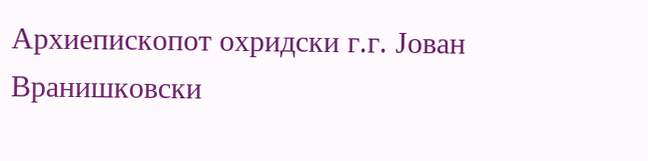Архиепископот охридски г.г. Јован Вранишковски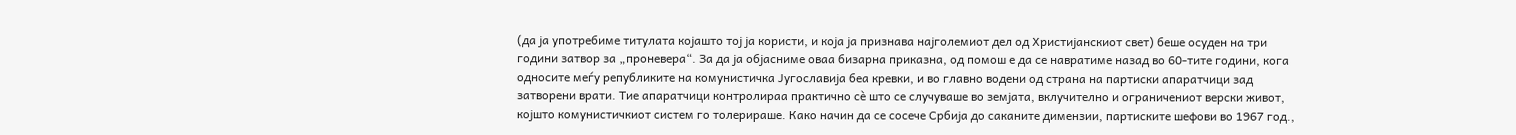(да ја употребиме титулата којашто тој ја користи, и која ја признава најголемиот дел од Христијанскиот свет) беше осуден на три години затвор за „проневера“. За да ја објасниме оваа бизарна приказна, од помош е да се навратиме назад во 60-тите години, кога односите меѓу републиките на комунистичка Југославија беа кревки, и во главно водени од страна на партиски апаратчици зад затворени врати. Тие апаратчици контролираа практично сè што се случуваше во земјата, вклучително и ограничениот верски живот, којшто комунистичкиот систем го толерираше. Како начин да се сосече Србија до саканите димензии, партиските шефови во 1967 год.,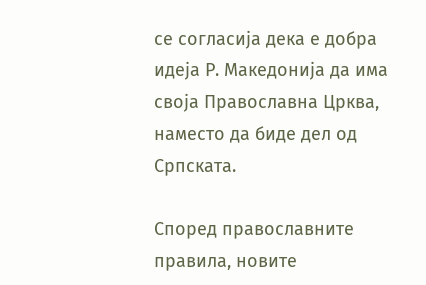се согласија дека е добра идеја Р. Македонија да има своја Православна Црква, наместо да биде дел од Српската.

Според православните правила, новите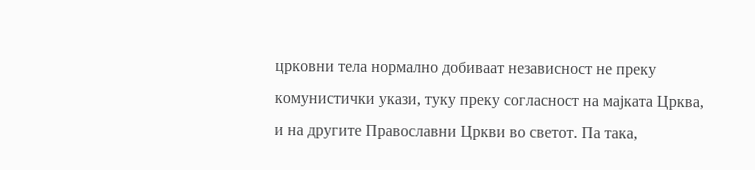црковни тела нормално добиваат независност не преку комунистички укази, туку преку согласност на мајката Црква, и на другите Православни Цркви во светот. Па така,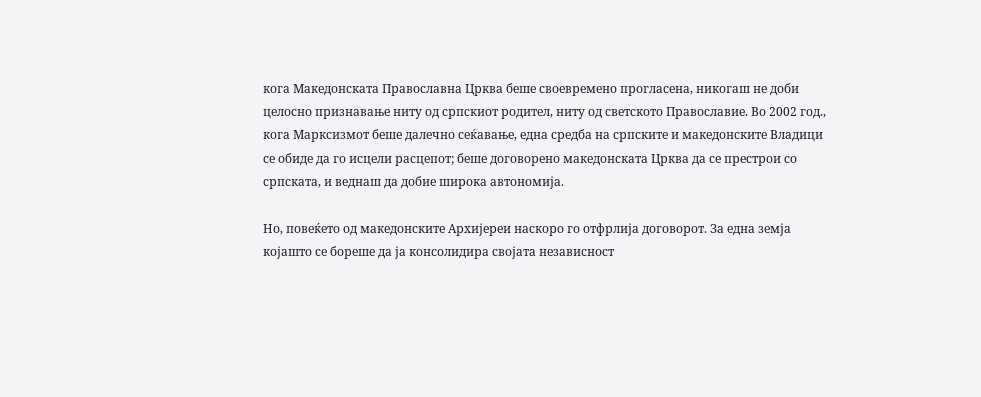кога Македонската Православна Црква беше своевремено прогласена, никогаш не доби целосно признавање ниту од српскиот родител, ниту од светското Православие. Во 2002 год., кога Марксизмот беше далечно сеќавање, една средба на српските и македонските Владици се обиде да го исцели расцепот; беше договорено македонската Црква да се престрои со српската, и веднаш да добие широка автономија.

Но, повеќето од македонските Архијереи наскоро го отфрлија договорот. За една земја којашто се бореше да ја консолидира својата независност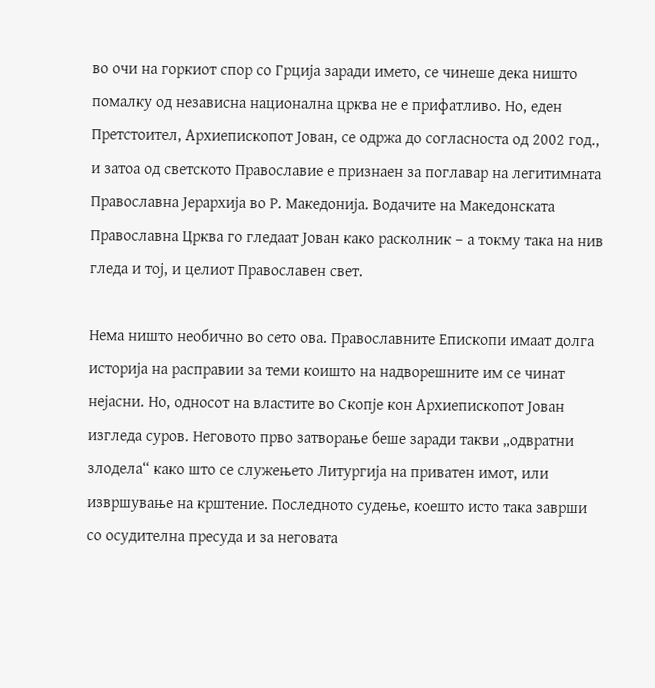во очи на горкиот спор со Грција заради името, се чинеше дека ништо помалку од независна национална црква не е прифатливо. Но, еден Претстоител, Архиепископот Јован, се одржа до согласноста од 2002 год., и затоа од светското Православие е признаен за поглавар на легитимната Православна Јерархија во Р. Македонија. Водачите на Македонската Православна Црква го гледаат Јован како расколник – а токму така на нив гледа и тој, и целиот Православен свет.

Нема ништо необично во сето ова. Православните Епископи имаат долга историја на расправии за теми коишто на надворешните им се чинат нејасни. Но, односот на властите во Скопје кон Архиепископот Јован изгледа суров. Неговото прво затворање беше заради такви „одвратни злодела“ како што се служењето Литургија на приватен имот, или извршување на крштение. Последното судење, коешто исто така заврши со осудителна пресуда и за неговата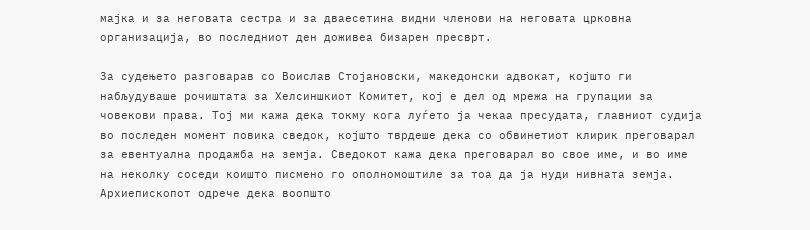мајка и за неговата сестра и за дваесетина видни членови на неговата црковна организација, во последниот ден доживеа бизарен пресврт.

За судењето разговарав со Воислав Стојановски, македонски адвокат, којшто ги набљудуваше рочиштата за Хелсиншкиот Комитет, кој е дел од мрежа на групации за човекови права. Тој ми кажа дека токму кога луѓето ја чекаа пресудата, главниот судија во последен момент повика сведок, којшто тврдеше дека со обвинетиот клирик преговарал за евентуална продажба на земја. Сведокот кажа дека преговарал во свое име, и во име на неколку соседи коишто писмено го ополномоштиле за тоа да ја нуди нивната земја. Архиепископот одрече дека воопшто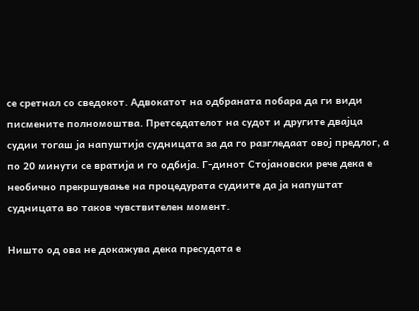се сретнал со сведокот. Адвокатот на одбраната побара да ги види писмените полномоштва. Претседателот на судот и другите двајца судии тогаш ја напуштија судницата за да го разгледаат овој предлог, а по 20 минути се вратија и го одбија. Г-динот Стојановски рече дека е необично прекршување на процедурата судиите да ја напуштат судницата во таков чувствителен момент.

Ништо од ова не докажува дека пресудата е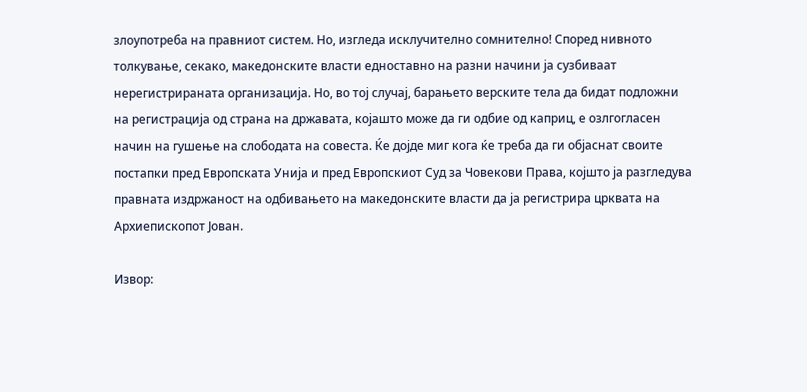злоупотреба на правниот систем. Но, изгледа исклучително сомнително! Според нивното толкување, секако, македонските власти едноставно на разни начини ја сузбиваат нерегистрираната организација. Но, во тој случај, барањето верските тела да бидат подложни на регистрација од страна на државата, којашто може да ги одбие од каприц, е озлгогласен начин на гушење на слободата на совеста. Ќе дојде миг кога ќе треба да ги објаснат своите постапки пред Европската Унија и пред Европскиот Суд за Човекови Права, којшто ја разгледува правната издржаност на одбивањето на македонските власти да ја регистрира црквата на Архиепископот Јован.

Извор: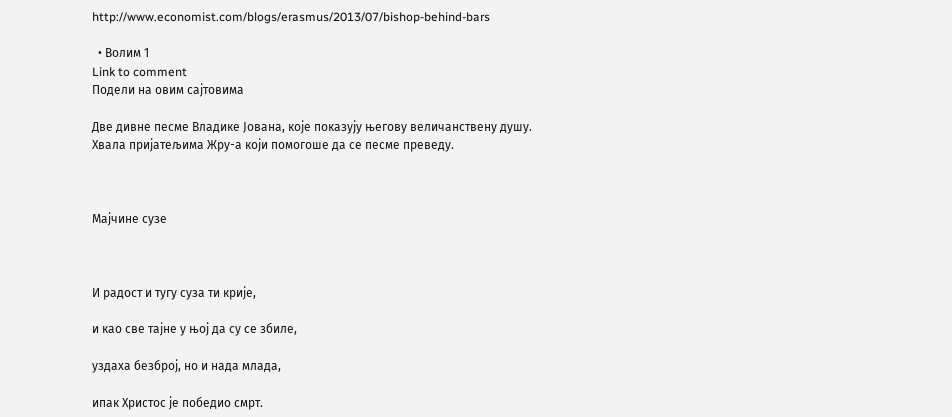http://www.economist.com/blogs/erasmus/2013/07/bishop-behind-bars

  • Волим 1
Link to comment
Подели на овим сајтовима

Две дивне песме Владике Јована, које показују његову величанствену душу.  Хвала пријатељима Жру-а који помогоше да се песме преведу.



Мајчине сузе



И радост и тугу суза ти крије,

и као све тајне у њој да су се збиле,

уздаха безброј, но и нада млада,

ипак Христос је победио смрт.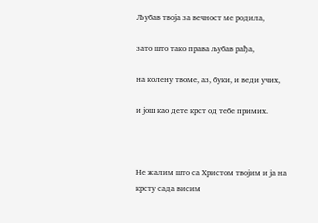Љубав твоја за вечност ме родила,

зато што тако права љубав рађа,

на колену твоме, аз, буки, и веди учих,

и још као дете крст од тебе примих.



Не жалим што са Христом твојим и ја на крсту сада висим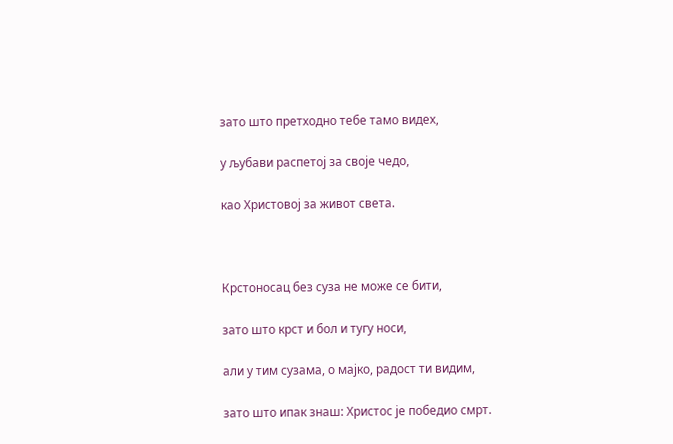зато што претходно тебе тамо видех,

у љубави распетој за своје чедо,

као Христовој за живот света.



Крстоносац без суза не може се бити,

зато што крст и бол и тугу носи,

али у тим сузама, о мајко, радост ти видим,

зато што ипак знаш: Христос је победио смрт.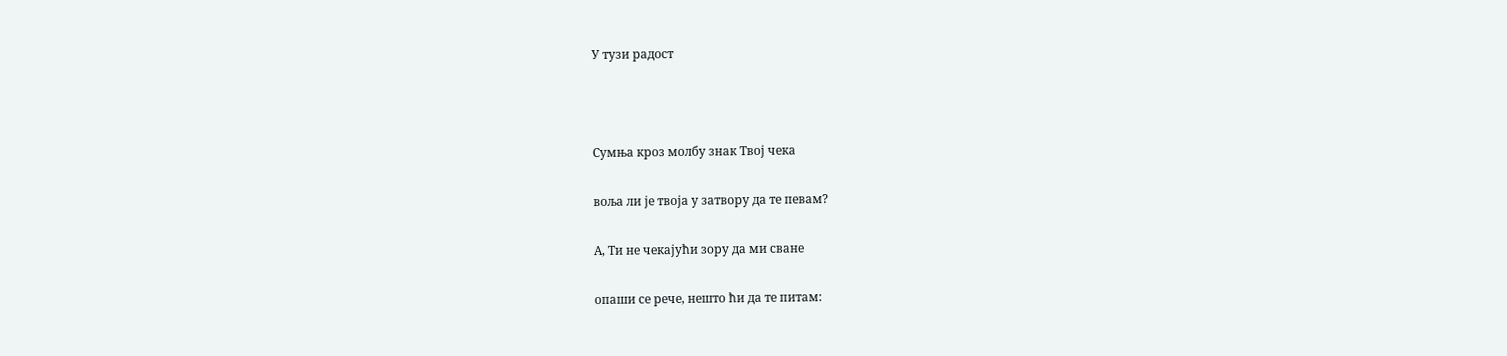У тузи радост



Сумња кроз молбу знак Твој чека

воља ли је твоја у затвору да те певам?

А, Ти не чекајући зору да ми сване

опаши се рече, нешто ћи да те питам: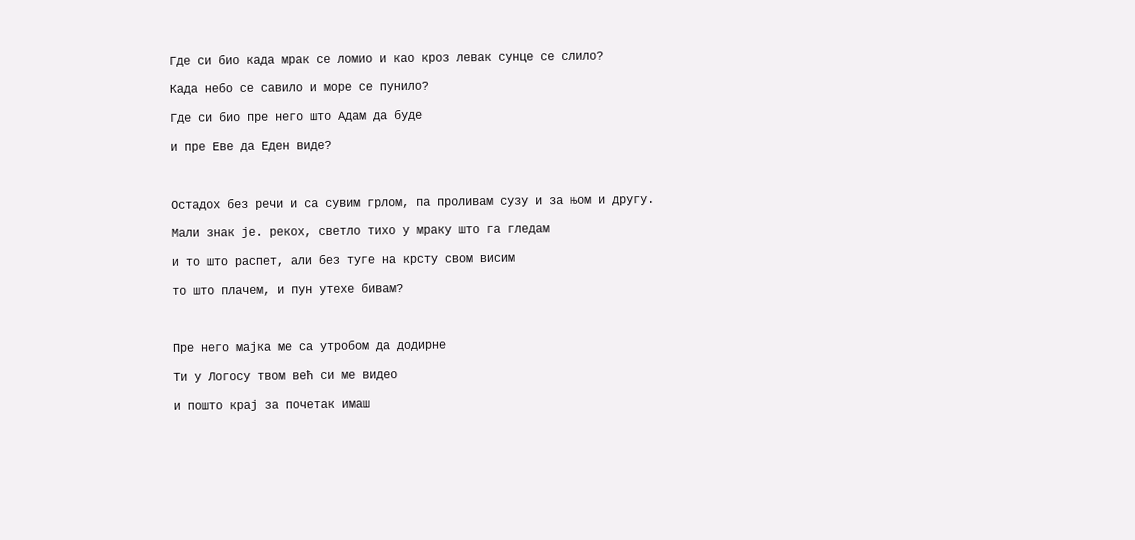Где си био када мрак се ломио и као кроз левак сунце се слило?

Када небо се савило и море се пунило?

Где си био пре него што Адам да буде

и пре Еве да Еден виде?



Остадох без речи и са сувим грлом, па проливам сузу и за њом и другу.

Мали знак је. рекох, светло тихо у мраку што га гледам

и то што распет, али без туге на крсту свом висим

то што плачем, и пун утехе бивам?



Пре него мајка ме са утробом да додирне

Ти у Логосу твом већ си ме видео

и пошто крај за почетак имаш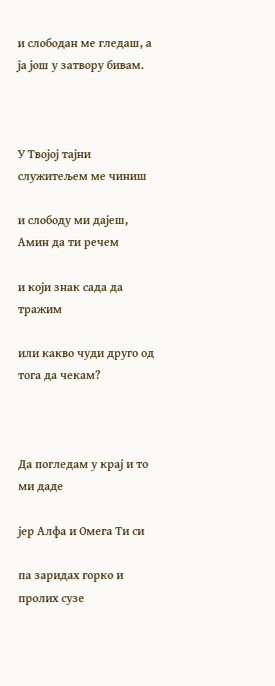и слободан ме гледаш, а ја још у затвору бивам.



У Твојој тајни служитељем ме чиниш

и слободу ми дајеш, Амин да ти речем

и који знак сада да тражим

или какво чуди друго од тога да чекам?



Да погледам у крај и то ми даде

јер Алфа и Омега Ти си

па заридах горко и пролих сузе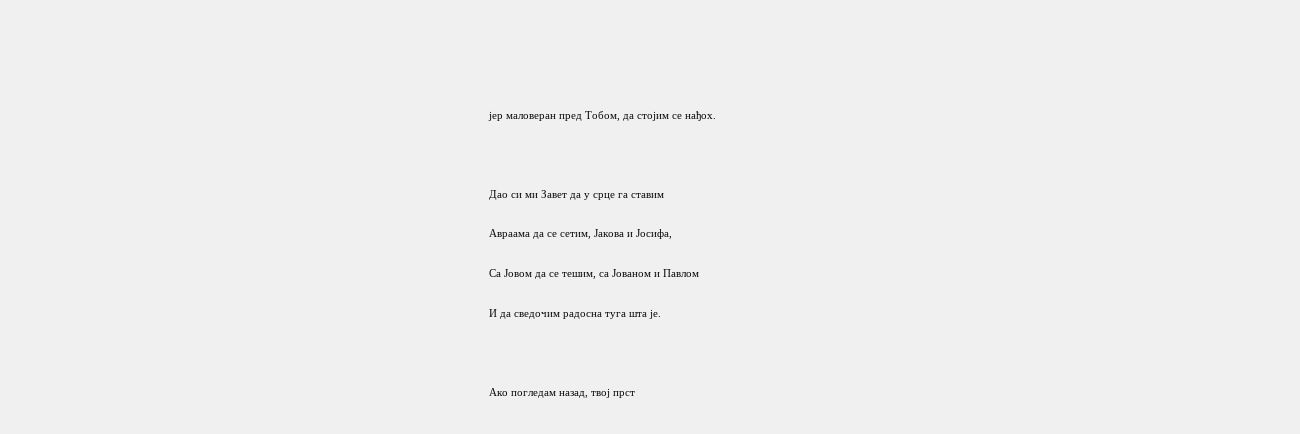јер маловеран пред Тобом, да стојим се нађох.



Дао си ми Завет да у срце га ставим

Авраама да се сетим, Јакова и Јосифа,

Са Јовом да се тешим, са Јованом и Павлом

И да сведочим радосна туга шта је.



Ако погледам назад, твој прст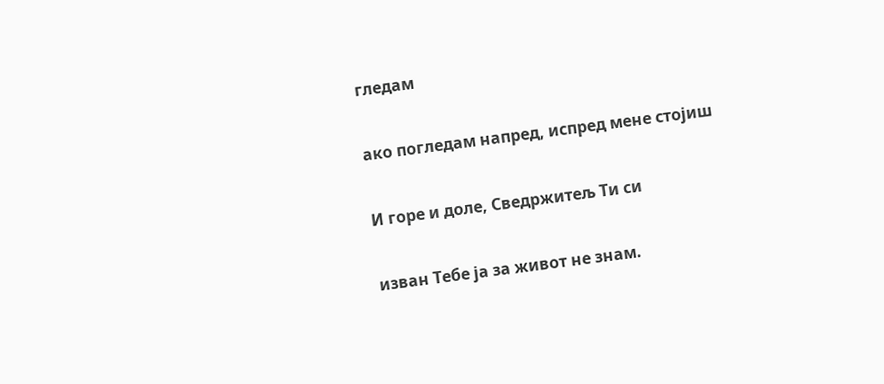гледам

ако погледам напред, испред мене стојиш

И горе и доле, Сведржитељ Ти си

изван Тебе ја за живот не знам.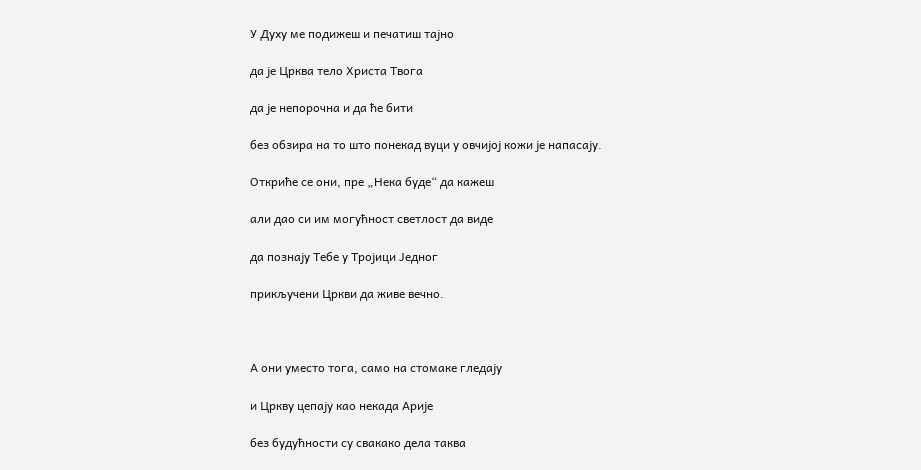У Духу ме подижеш и печатиш тајно

да је Црква тело Христа Твога

да је непорочна и да ће бити

без обзира на то што понекад вуци у овчијој кожи је напасају.

Откриће се они, пре „Нека буде“ да кажеш

али дао си им могућност светлост да виде

да познају Тебе у Тројици Једног

прикључени Цркви да живе вечно.



А они уместо тога, само на стомаке гледају

и Цркву цепају као некада Арије

без будућности су свакако дела таква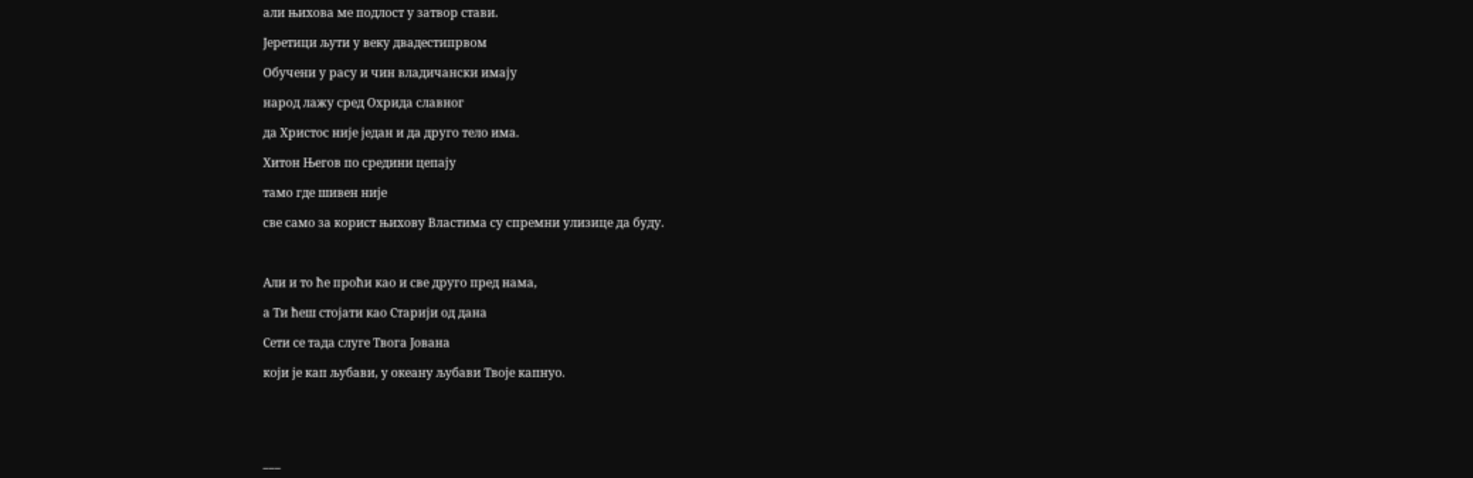али њихова ме подлост у затвор стави.

Јеретици љути у веку двадестипрвом

Обучени у расу и чин владичански имају

народ лажу сред Охрида славног

да Христос није један и да друго тело има.

Хитон Његов по средини цепају

тамо где шивен није

све само за корист њихову Властима су спремни улизице да буду.



Али и то ће проћи као и све друго пред нама,

а Ти ћеш стојати као Старији од дана

Сети се тада слуге Твога Јована

који је кап љубави, у океану љубави Твоје капнуо.





___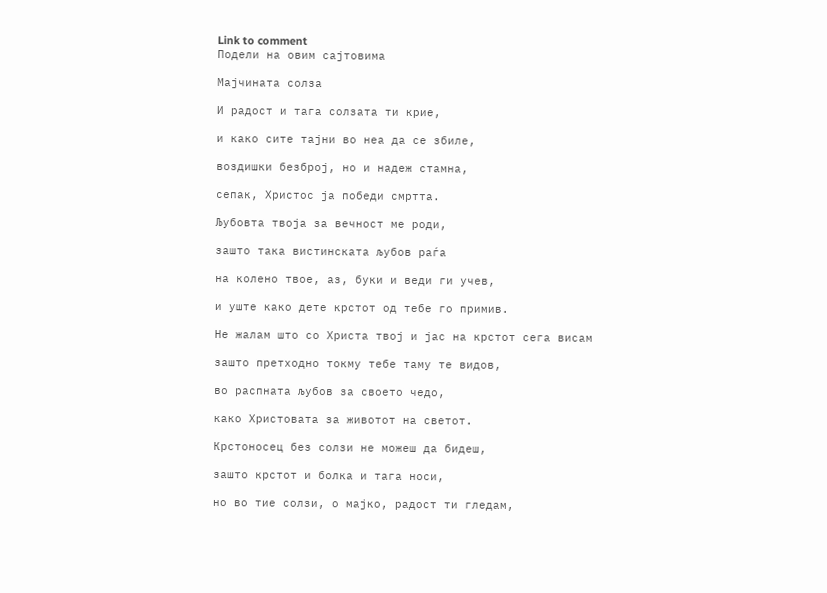Link to comment
Подели на овим сајтовима

Мајчината солза

И радост и тага солзата ти крие,

и како сите тајни во неа да се збиле,

воздишки безброј, но и надеж стамна,

сепак, Христос ја победи смртта.

Љубовта твоја за вечност ме роди,

зашто така вистинската љубов раѓа

на колено твое, аз, буки и веди ги учев,

и уште како дете крстот од тебе го примив.

Не жалам што со Христа твој и јас на крстот сега висам

зашто претходно токму тебе таму те видов,

во распната љубов за своето чедо,

како Христовата за животот на светот.

Крстоносец без солзи не можеш да бидеш,

зашто крстот и болка и тага носи,

но во тие солзи, о мајко, радост ти гледам,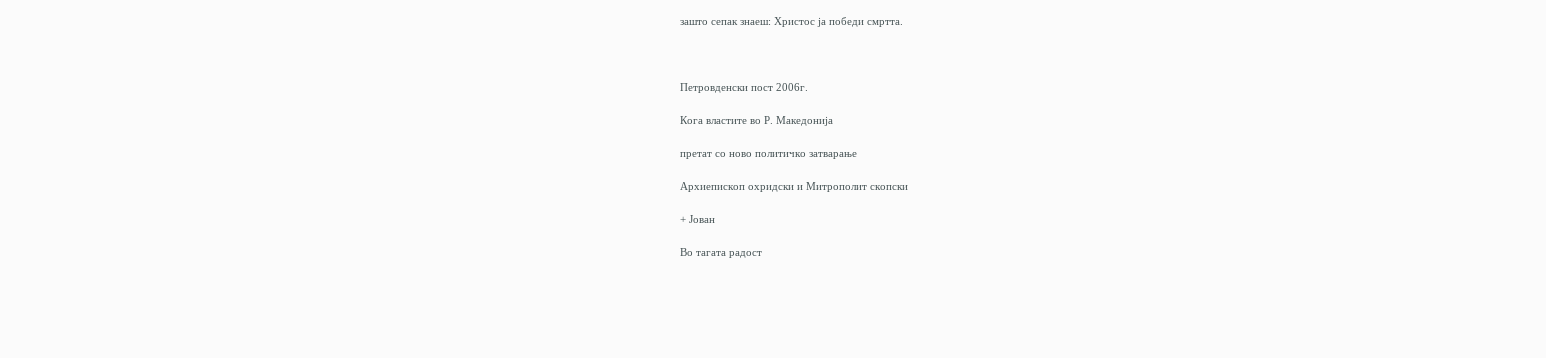зашто сепак знаеш: Христос ја победи смртта.



Петровденски пост 2006г.

Кога властите во Р. Македонија

претат со ново политичко затварање

Архиепископ охридски и Митрополит скопски

+ Јован

Во тагата радост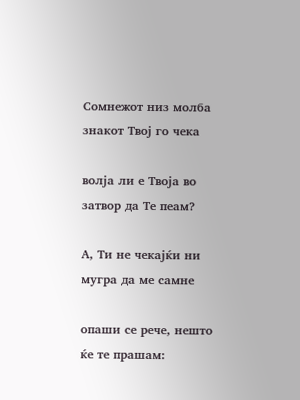Сомнежот низ молба знакот Твој го чека

волја ли е Твоја во затвор да Те пеам?

А, Ти не чекајќи ни мугра да ме самне

опаши се рече, нешто ќе те прашам: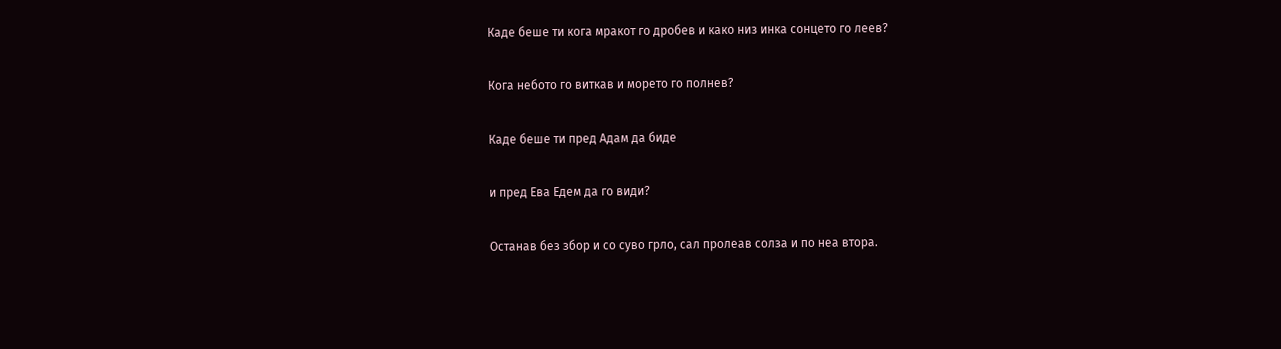Каде беше ти кога мракот го дробев и како низ инка сонцето го леев?

Кога небото го виткав и морето го полнев?

Каде беше ти пред Адам да биде

и пред Ева Едем да го види?

Останав без збор и со суво грло, сал пролеав солза и по неа втора.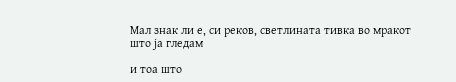Мал знак ли е, си реков, светлината тивка во мракот што ја гледам

и тоа што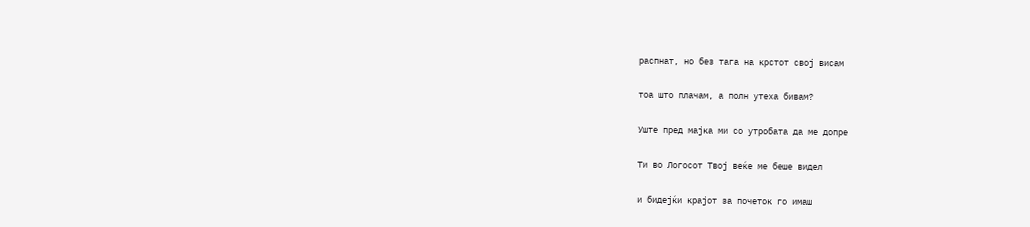распнат, но без тага на крстот свој висам

тоа што плачам, а полн утеха бивам?

Уште пред мајка ми со утробата да ме допре

Ти во Логосот Твој веќе ме беше видел

и бидејќи крајот за почеток го имаш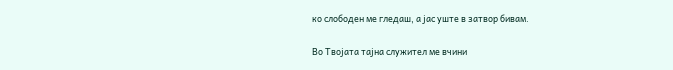ко слободен ме гледаш, а јас уште в затвор бивам.

Во Твојата тајна служител ме вчини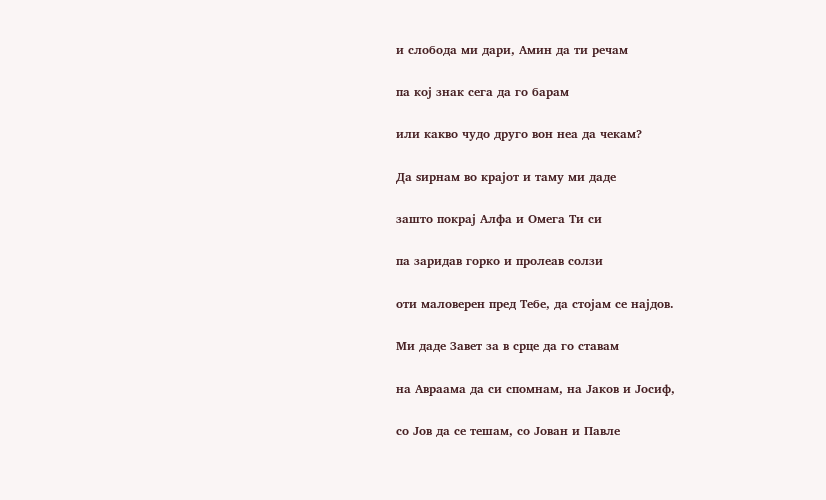и слобода ми дари, Амин да ти речам

па кој знак сега да го барам

или какво чудо друго вон неа да чекам?

Да ѕирнам во крајот и таму ми даде

зашто покрај Алфа и Омега Ти си

па заридав горко и пролеав солзи

оти маловерен пред Тебе, да стојам се најдов.

Ми даде Завет за в срце да го ставам

на Авраама да си спомнам, на Јаков и Јосиф,

со Јов да се тешам, со Јован и Павле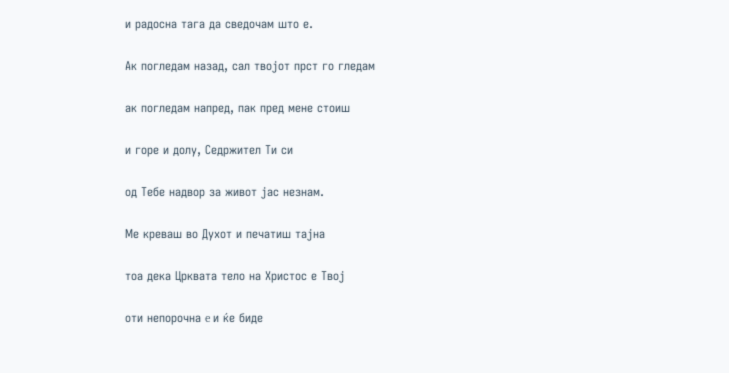и радосна тага да сведочам што е.

Ак погледам назад, сал твојот прст го гледам

ак погледам напред, пак пред мене стоиш

и горе и долу, Седржител Ти си

од Тебе надвор за живот јас незнам.

Ме креваш во Духот и печатиш тајна

тоа дека Црквата тело на Христос е Твој

оти непорочна e и ќе биде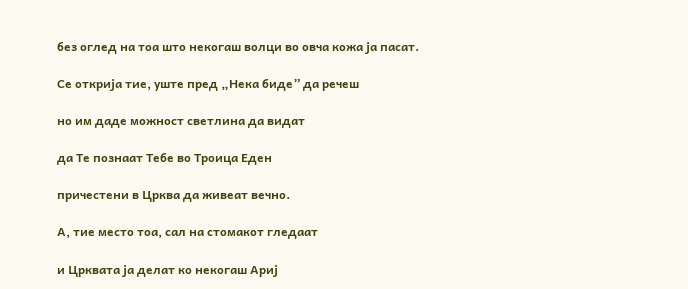без оглед на тоа што некогаш волци во овча кожа ја пасат.

Се открија тие, уште пред „Нека биде” да речеш

но им даде можност светлина да видат

да Те познаат Тебе во Троица Еден

причестени в Црква да живеат вечно.

А, тие место тоа, сал на стомакот гледаат

и Црквата ја делат ко некогаш Ариј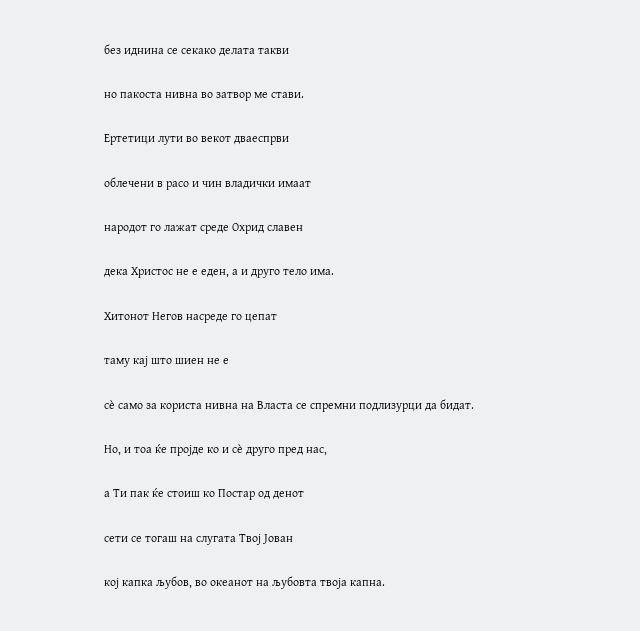без иднина се секако делата такви

но пакоста нивна во затвор ме стави.

Ертетици лути во векот дваеспрви

облечени в расо и чин владички имаат

народот го лажат среде Охрид славен

дека Христос не е еден, а и друго тело има.

Хитонот Негов насреде го цепат

таму кај што шиен не е

сè само за користа нивна на Власта се спремни подлизурци да бидат.

Но, и тоа ќе пројде ко и сè друго пред нас,

а Ти пак ќе стоиш ко Постар од денот

сети се тогаш на слугата Твој Јован

кој капка љубов, во океанот на љубовта твоја капна.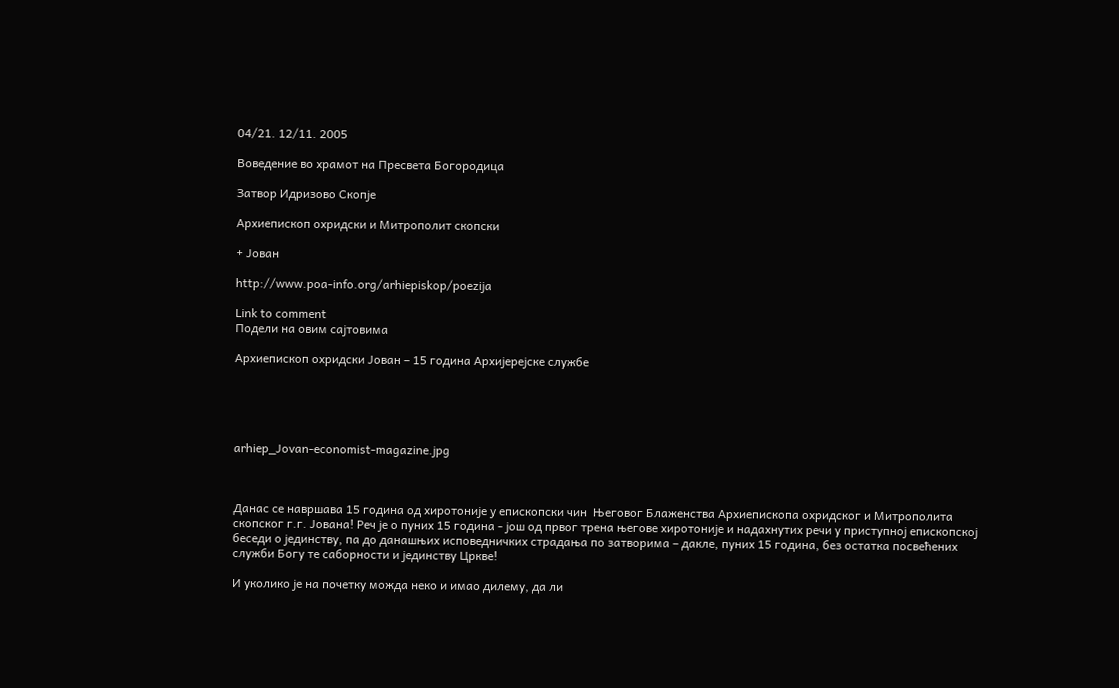04/21. 12/11. 2005

Воведение во храмот на Пресвета Богородица

Затвор Идризово Скопје

Архиепископ охридски и Митрополит скопски

+ Јован

http://www.poa-info.org/arhiepiskop/poezija

Link to comment
Подели на овим сајтовима

Архиепископ охридски Јован – 15 годинa Архијерејскe службe





arhiep_Jovan-economist-magazine.jpg



Дaнaс се навршaва 15 годинa од хиротонијe y епископски чин  Његовог Блаженствa Архиепископа охридског и Митрополита скопског г.г. Јована! Реч је о пуних 15 година - још од првог трена његове хиротоније и надахнутих речи у приступној епископској беседи о јединству, па до данашњих исповедничких страдања по затворима – дакле, пуних 15 година, без остатка посвећених служби Богу те саборности и јединству Цркве!

И уколико је на почетку можда неко и имао дилему, да ли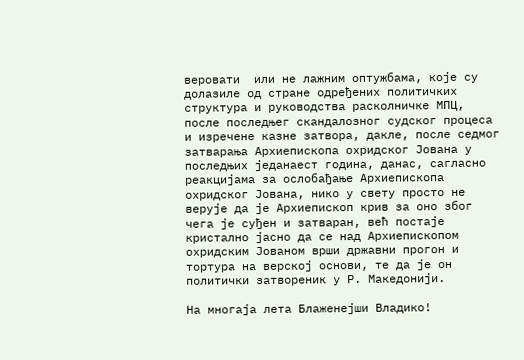веровати  или не лажним оптужбама, које су долазиле од стране одређених политичких структура и руководства расколничке МПЦ, после последњег скандалозног судског процеса и изречене казне затвора, дакле, после седмог затварања Архиепископа охридског Јована у последњих једанаест година, данас, сагласно реакцијама за ослобађање Архиепископа охридског Јована, нико у свету просто не верује да је Архиепископ крив за оно због чега је суђен и затваран, већ постаје кристално јасно да се над Архиепископом охридским Јованом врши државни прогон и тортура на верској основи, те да је он политички затвореник у Р. Македонији.

На многаја лета Блаженејши Владико!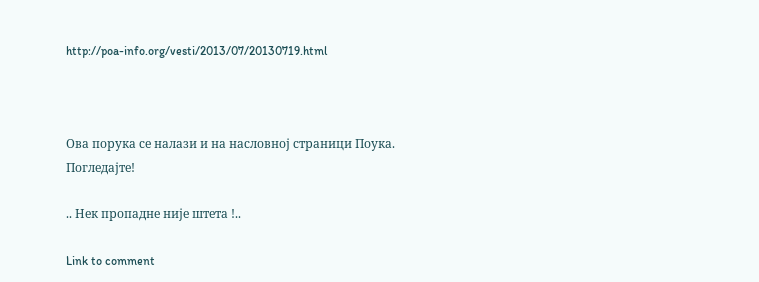http://poa-info.org/vesti/2013/07/20130719.html



Ова порука се налази и на насловној страници Поука. Погледајте!

.. Нек пропадне није штета !..

Link to comment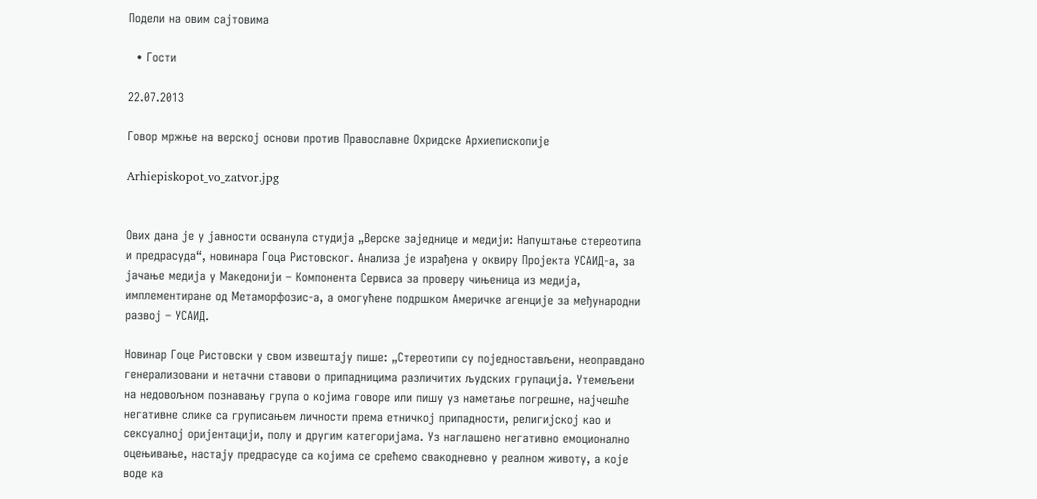Подели на овим сајтовима

  • Гости

22.07.2013

Говор мржње на верској основи против Православне Охридске Архиепископије

Arhiepiskopot_vo_zatvor.jpg


Ових дана је у јавности осванула студија „Верске заједнице и медији: Напуштање стереотипа и предрасуда“, новинара Гоца Ристовског. Анализа је израђена у оквиру Пројекта УСАИД-а, за јачање медија у Македонији – Компонента Сервиса за проверу чињеница из медија, имплементиране од Метаморфозис-а, а омогућене подршком Америчке агенције за међународни развој – УСАИД.

Новинар Гоце Ристовски у свом извештају пише: „Стереотипи су поједностављени, неоправдано генерализовани и нетачни ставови о припадницима различитих људских групација. Утемељени на недовољном познавању група о којима говоре или пишу уз наметање погрешне, најчешће негативне слике са груписањем личности према етничкој припадности, религијској као и сексуалној оријентацији, полу и другим категоријама. Уз наглашено негативно емоционално оцењивање, настају предрасуде са којима се срећемо свакодневно у реалном животу, а које воде ка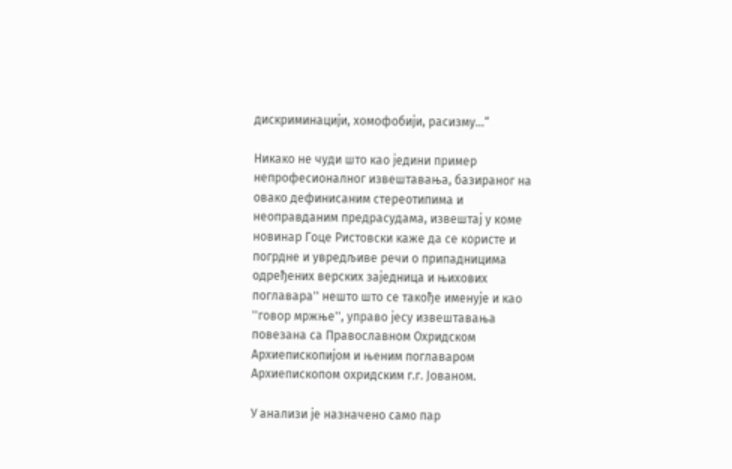дискриминацији, хомофобији, расизму...“

Никако не чуди што као једини пример непрофесионалног извештавања, базираног на овако дефинисаним стереотипима и неоправданим предрасудама, извештај у коме новинар Гоце Ристовски каже да се користе и погрдне и увредљиве речи о припадницима одређених верских заједница и њихових поглавара'' нешто што се такође именује и као ''говор мржње'', управо јесу извештавања повезана са Православном Охридском Архиепископијом и њеним поглаваром Архиепископом охридским г.г. Јованом.

У анализи је назначено само пар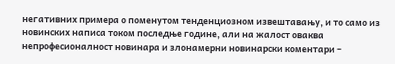негативних примера о поменутом тенденциозном извештавању, и то само из новинских написа током последње године, али на жалост оваква непрофесионалност новинара и злонамерни новинарски коментари –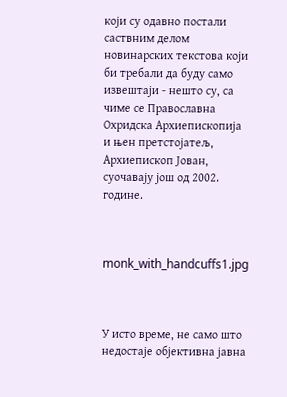који су одавно постали саствним делом новинарских текстова који би требали да буду само извештаји - нешто су, са чиме се Православна Охридска Архиепископија и њен претстојатељ, Архиепископ Јован, суочавају још од 2002. године.



monk_with_handcuffs1.jpg



У исто време, не само што недостаје објективна јавна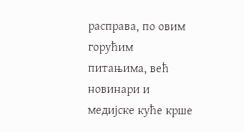расправа, по овим горућим питањима, већ новинари и медијске куће крше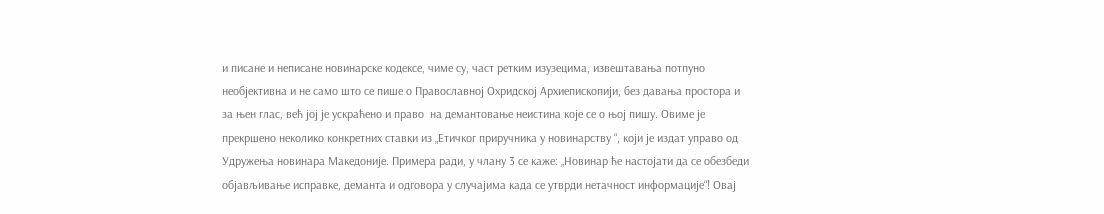и писане и неписане новинарске кодексе, чиме су, част ретким изузецима, извештавања потпуно необјективна и не само што се пише о Православној Охридској Архиепископији, без давања простора и за њен глас, већ јој је ускраћено и право  на демантовање неистина које се о њој пишу. Овиме је прекршено неколико конкретних ставки из „Етичког приручника у новинарству “, који је издат управо од Удружења новинара Македоније. Примера ради, у члану 3 се каже: „Новинар ће настојати да се обезбеди објављивање исправке, деманта и одговора у случајима када се утврди нетачност информације“! Овај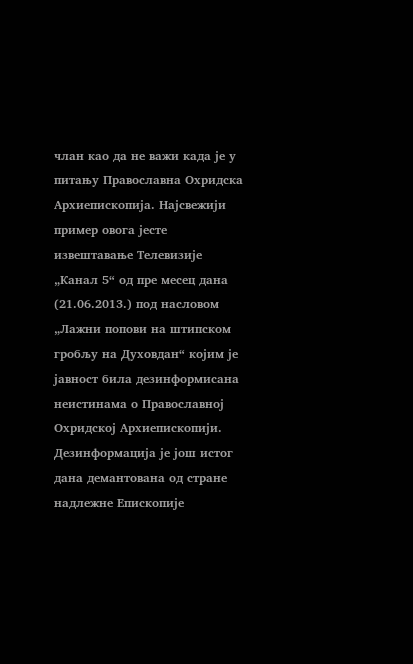члан као да не важи када је у питању Православна Охридска Архиепископија. Најсвежији пример овога јесте извештавање Телевизије „Канал 5“ од пре месец дана (21.06.2013.) под насловом „Лажни попови на штипском гробљу на Духовдан“ којим је јавност била дезинформисана неистинама о Православној Охридској Архиепископији. Дезинформација је још истог дана демантована од стране надлежне Епископије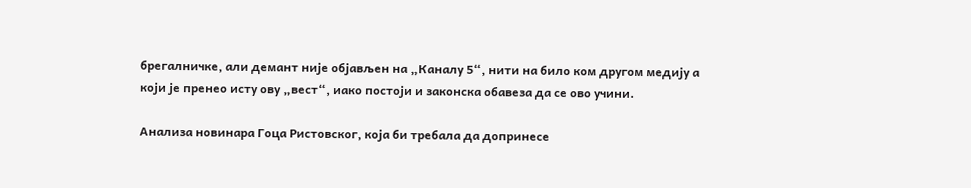брегалничке, али демант није објављен на „Каналу 5“, нити на било ком другом медију а који је пренео исту ову „вест“, иако постоји и законска обавеза да се ово учини.

Анализа новинара Гоца Ристовског, која би требала да допринесе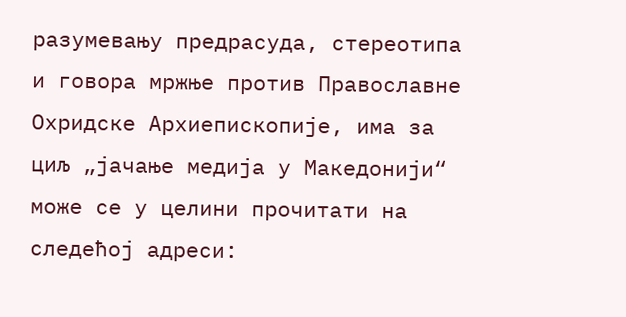разумевању предрасуда, стереотипа и говора мржње против Православне Охридске Архиепископије, има за циљ „јачање медија у Македонији“ може се у целини прочитати на следећој адреси: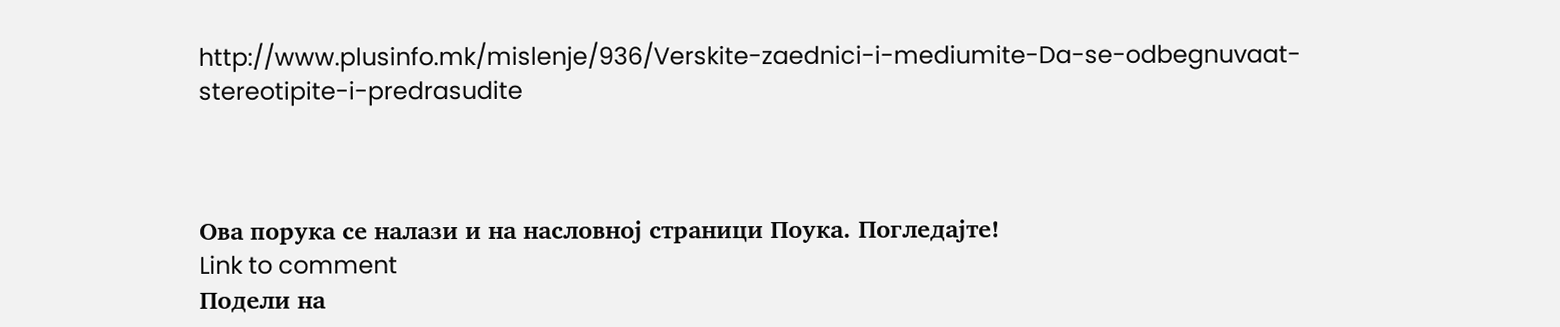http://www.plusinfo.mk/mislenje/936/Verskite-zaednici-i-mediumite-Da-se-odbegnuvaat-stereotipite-i-predrasudite



Ова порука се налази и на насловној страници Поука. Погледајте!
Link to comment
Подели на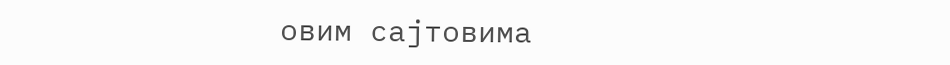овим сајтовима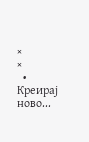×
×
  • Креирај ново...